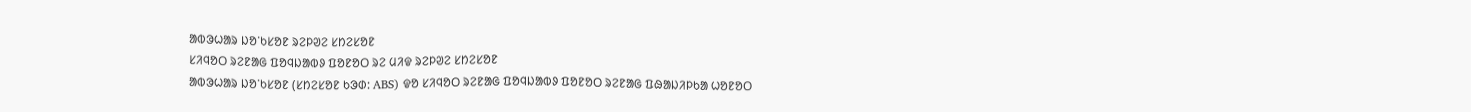ᱟᱵᱳᱦᱟᱨ ᱡᱚᱸᱠᱥᱚᱱ ᱨᱮᱞᱣᱮ ᱥᱴᱮᱥᱚᱱ
ᱥᱤᱧᱚᱛ ᱨᱮᱱᱟᱜ ᱯᱚᱧᱡᱟᱵᱽ ᱯᱚᱱᱚᱛ ᱨᱮ ᱢᱤᱫ ᱨᱮᱞᱣᱮ ᱥᱴᱮᱥᱚᱱ
ᱟᱵᱳᱦᱟᱨ ᱡᱚᱸᱠᱥᱚᱱ (ᱥᱴᱮᱥᱚᱱ ᱠᱳᱰ: ABS) ᱫᱚ ᱥᱤᱧᱚᱛ ᱨᱮᱱᱟᱜ ᱯᱚᱧᱡᱟᱵᱽ ᱯᱚᱱᱚᱛ ᱨᱮᱱᱟᱜ ᱯᱷᱟᱡᱤᱞᱠᱟ ᱦᱚᱱᱚᱛ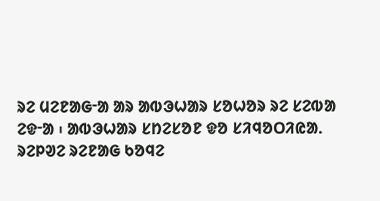ᱨᱮ ᱢᱮᱱᱟᱜᱼᱟ ᱟᱨ ᱟᱵᱳᱦᱟᱨ ᱥᱚᱦᱚᱨ ᱨᱮ ᱥᱮᱵᱟ ᱮᱫᱼᱟ ᱾ ᱟᱵᱳᱦᱟᱨ ᱥᱴᱮᱥᱚᱱ ᱫᱚ ᱥᱤᱧᱚᱛᱤᱭᱟᱹ ᱨᱮᱞᱣᱮ ᱨᱮᱱᱟᱜ ᱠᱚᱧᱮ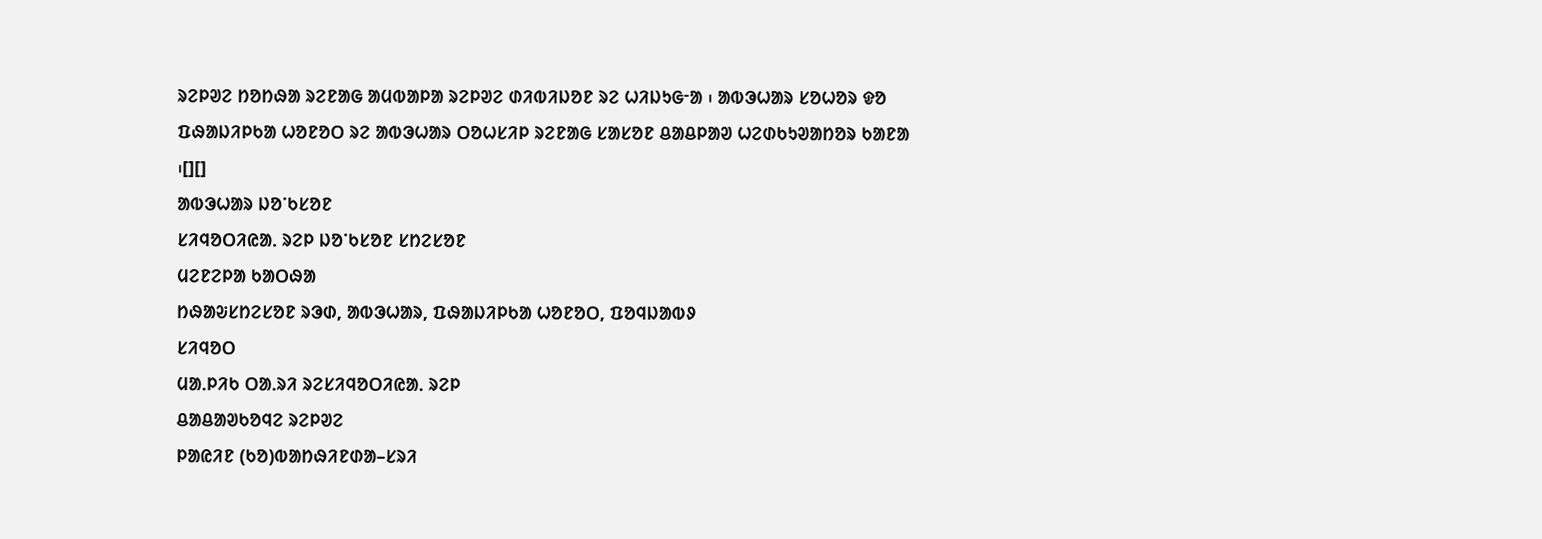ᱨᱮᱞᱣᱮ ᱴᱚᱴᱷᱟ ᱨᱮᱱᱟᱜ ᱟᱢᱵᱟᱞᱟ ᱨᱮᱞᱣᱮ ᱰᱤᱵᱤᱡᱚᱱ ᱨᱮ ᱦᱤᱡᱩᱜᱼᱟ ᱾ ᱟᱵᱳᱦᱟᱨ ᱥᱚᱦᱚᱨ ᱫᱚ ᱯᱷᱟᱡᱤᱞᱠᱟ ᱦᱚᱱᱚᱛ ᱨᱮ ᱟᱵᱳᱦᱟᱨ ᱛᱚᱦᱥᱤᱞ ᱨᱮᱱᱟᱜ ᱥᱟᱥᱚᱱ ᱪᱟᱪᱞᱟᱣ ᱦᱮᱰᱠᱩᱣᱟᱴᱚᱨ ᱠᱟᱱᱟ ᱾[][]
ᱟᱵᱳᱦᱟᱨ ᱡᱚᱸᱠᱥᱚᱱ
ᱥᱤᱧᱚᱛᱤᱭᱟᱹ ᱨᱮᱞ ᱡᱚᱸᱠᱥᱚᱱ ᱥᱴᱮᱥᱚᱱ
ᱢᱮᱱᱮᱞᱟ ᱠᱟᱛᱷᱟ
ᱴᱷᱟᱶᱥᱴᱮᱥᱚᱱ ᱨᱳᱰ, ᱟᱵᱳᱦᱟᱨ, ᱯᱷᱟᱡᱤᱞᱠᱟ ᱦᱚᱱᱚᱛ, ᱯᱚᱧᱡᱟᱵᱽ
ᱥᱤᱧᱚᱛ
ᱢᱟᱹᱞᱤᱠ ᱛᱟᱹᱨᱤ ᱨᱮᱥᱤᱧᱚᱛᱤᱭᱟᱹ ᱨᱮᱞ
ᱪᱟᱪᱟᱣᱠᱚᱧᱮ ᱨᱮᱞᱣᱮ
ᱞᱟᱭᱤᱱ (ᱠᱚ)ᱵᱟᱴᱷᱤᱱᱰᱟ–ᱥᱨᱤ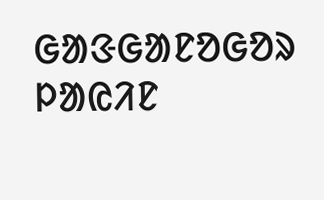ᱜᱟᱝᱜᱟᱱᱚᱜᱚᱨ ᱞᱟᱭᱤᱱ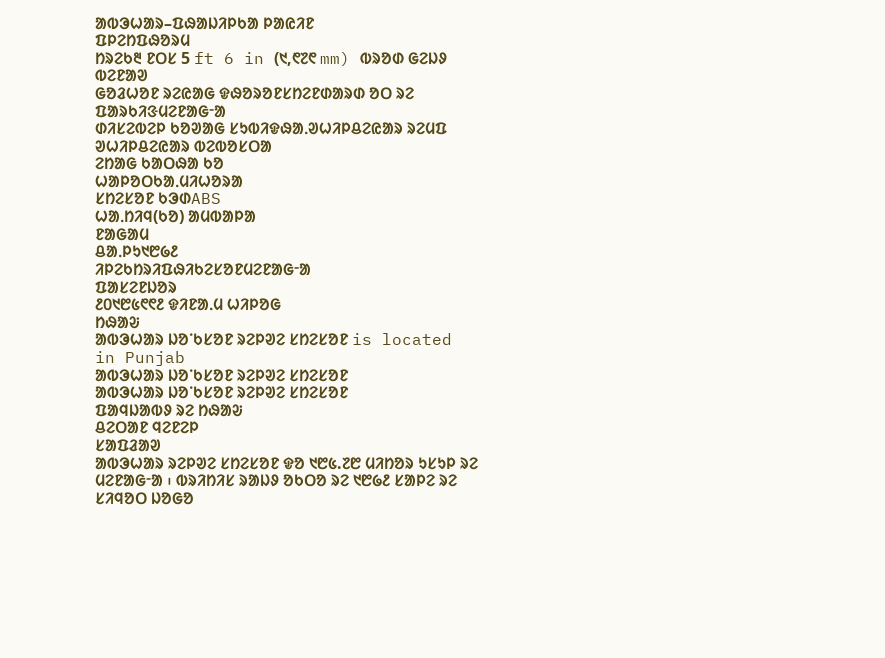ᱟᱵᱳᱦᱟᱨ–ᱯᱷᱟᱡᱤᱞᱠᱟ ᱞᱟᱭᱤᱱ
ᱯᱞᱮᱴᱯᱷᱚᱨᱢ
ᱴᱨᱮᱠ᱓ ᱱᱛᱥ 5 ft 6 in (᱑,᱖᱗᱖ mm) ᱵᱨᱚᱰ ᱜᱮᱡᱽ
ᱵᱮᱱᱟᱣ
ᱜᱚᱲᱦᱚᱱ ᱨᱮᱭᱟᱜ ᱫᱷᱚᱨᱚᱱᱥᱴᱮᱱᱰᱟᱨᱰ ᱚᱛ ᱨᱮ
ᱯᱟᱨᱠᱤᱝᱢᱮᱱᱟᱜᱼᱟ
ᱰᱤᱥᱮᱵᱮᱞ ᱠᱚᱣᱟᱜ ᱥᱩᱵᱤᱫᱷᱟᱹᱣᱦᱤᱞᱪᱮᱭᱟᱨ ᱨᱮᱢᱯ
ᱣᱦᱤᱞᱪᱮᱭᱟᱨ ᱵᱮᱵᱚᱥᱛᱟ
ᱮᱴᱟᱜ ᱠᱟᱛᱷᱟ ᱠᱚ
ᱦᱟᱞᱚᱛᱠᱟᱹᱢᱤᱦᱚᱨᱟ
ᱥᱴᱮᱥᱚᱱ ᱠᱳᱰABS
ᱦᱟᱹᱴᱤᱧ(ᱠᱚ) ᱟᱢᱵᱟᱞᱟ
ᱱᱟᱜᱟᱢ
ᱪᱟᱹᱞᱩ᱑᱘᱙᱒
ᱤᱞᱮᱠᱴᱨᱤᱯᱷᱤᱠᱮᱥᱚᱱᱢᱮᱱᱟᱜᱼᱟ
ᱯᱟᱥᱮᱱᱡᱚᱨ
᱒᱐᱑᱘᱕᱖᱖᱒ ᱫᱤᱱᱟᱹᱢ ᱦᱤᱞᱚᱜ
ᱴᱷᱟᱶ
ᱟᱵᱳᱦᱟᱨ ᱡᱚᱸᱠᱥᱚᱱ ᱨᱮᱞᱣᱮ ᱥᱴᱮᱥᱚᱱ is located in Punjab
ᱟᱵᱳᱦᱟᱨ ᱡᱚᱸᱠᱥᱚᱱ ᱨᱮᱞᱣᱮ ᱥᱴᱮᱥᱚᱱ
ᱟᱵᱳᱦᱟᱨ ᱡᱚᱸᱠᱥᱚᱱ ᱨᱮᱞᱣᱮ ᱥᱴᱮᱥᱚᱱ
ᱯᱟᱧᱡᱟᱵᱽ ᱨᱮ ᱴᱷᱟᱶ
ᱪᱮᱛᱟᱱ ᱧᱮᱱᱮᱞ
ᱥᱟᱯᱲᱟᱣ
ᱟᱵᱳᱦᱟᱨ ᱨᱮᱞᱣᱮ ᱥᱴᱮᱥᱚᱱ ᱫᱚ ᱑᱘᱕.᱗᱘ ᱢᱤᱴᱚᱨ ᱩᱥᱩᱞ ᱨᱮ ᱢᱮᱱᱟᱜᱼᱟ ᱾ ᱵᱨᱤᱴᱤᱥ ᱨᱟᱡᱽ ᱚᱠᱛᱚ ᱨᱮ ᱑᱘᱙᱒ ᱥᱟᱞᱮ ᱨᱮ ᱥᱤᱧᱚᱛ ᱡᱚᱜᱚ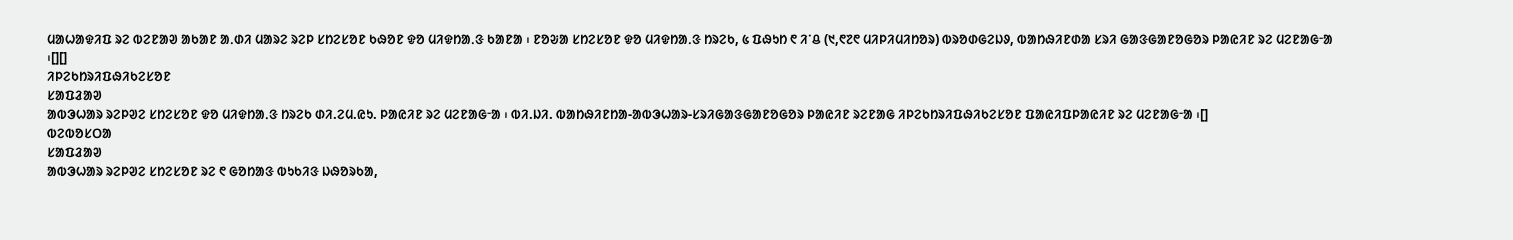ᱢᱟᱦᱟᱫᱤᱯ ᱨᱮ ᱵᱮᱱᱟᱣ ᱟᱠᱟᱱ ᱟᱹᱰᱤ ᱢᱟᱨᱮ ᱨᱮᱞ ᱥᱴᱮᱥᱚᱱ ᱠᱷᱚᱱ ᱫᱚ ᱢᱤᱫᱴᱟᱹᱝ ᱠᱟᱱᱟ ᱾ ᱱᱚᱶᱟ ᱥᱴᱮᱥᱚᱱ ᱫᱚ ᱢᱤᱫᱴᱟᱹᱝ ᱴᱨᱮᱠ, ᱕ ᱯᱷᱩᱴ ᱖ ᱤᱸᱪ (᱑,᱖᱗᱖ ᱢᱤᱞᱤᱢᱤᱴᱚᱨ) ᱵᱨᱚᱰᱜᱮᱡᱽ, ᱵᱟᱴᱷᱤᱱᱰᱟ ᱥᱨᱤ ᱜᱟᱝᱜᱟᱱᱚᱜᱚᱨ ᱞᱟᱭᱤᱱ ᱨᱮ ᱢᱮᱱᱟᱜᱼᱟ ᱾[][]
ᱤᱞᱮᱠᱴᱨᱤᱯᱷᱤᱠᱮᱥᱚᱱ
ᱥᱟᱯᱲᱟᱣ
ᱟᱵᱳᱦᱟᱨ ᱨᱮᱞᱣᱮ ᱥᱴᱮᱥᱚᱱ ᱫᱚ ᱢᱤᱫᱴᱟᱹᱝ ᱴᱨᱮᱠ ᱰᱤ.ᱮᱢ.ᱭᱩ. ᱞᱟᱭᱤᱱ ᱨᱮ ᱢᱮᱱᱟᱜᱼᱟ ᱾ ᱵᱤ.ᱡᱤ. ᱵᱟᱴᱷᱤᱱᱴᱟ-ᱟᱵᱳᱦᱟᱨ-ᱥᱨᱤᱜᱟᱝᱜᱟᱱᱚᱜᱚᱨ ᱞᱟᱭᱤᱱ ᱨᱮᱱᱟᱜ ᱤᱞᱮᱠᱴᱨᱤᱯᱷᱤᱠᱮᱥᱚᱱ ᱯᱟᱭᱤᱯᱞᱟᱭᱤᱱ ᱨᱮ ᱢᱮᱱᱟᱜᱼᱟ ᱾[]
ᱵᱮᱵᱚᱥᱛᱟ
ᱥᱟᱯᱲᱟᱣ
ᱟᱵᱳᱦᱟᱨ ᱨᱮᱞᱣᱮ ᱥᱴᱮᱥᱚᱱ ᱨᱮ ᱖ ᱜᱚᱴᱟᱝ ᱵᱩᱠᱤᱝ ᱡᱷᱚᱨᱠᱟ,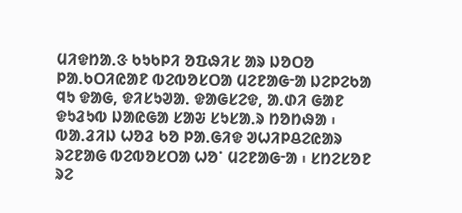ᱢᱤᱫᱴᱟᱹᱝ ᱠᱩᱠᱞᱤ ᱚᱯᱷᱤᱥ ᱟᱨ ᱡᱚᱛᱚ ᱞᱟᱹᱠᱛᱤᱭᱟᱱ ᱵᱮᱵᱚᱥᱛᱟ ᱢᱮᱱᱟᱜᱼᱟ ᱡᱮᱞᱮᱠᱟ ᱧᱩ ᱫᱟᱜ, ᱫᱤᱥᱩᱣᱟᱹ ᱫᱟᱜᱥᱮᱫ, ᱟᱹᱰᱤ ᱜᱟᱱ ᱫᱩᱲᱩᱵ ᱡᱟᱭᱜᱟ ᱥᱟᱶ ᱥᱩᱥᱟᱹᱨ ᱴᱚᱴᱷᱟ ᱾ ᱵᱟᱹᱲᱤᱡ ᱦᱚᱲ ᱠᱚ ᱞᱟᱹᱜᱤᱫ ᱣᱦᱤᱞᱪᱮᱭᱟᱨ ᱨᱮᱱᱟᱜ ᱵᱮᱵᱚᱥᱛᱟ ᱦᱚᱸ ᱢᱮᱱᱟᱜᱼᱟ ᱾ ᱥᱴᱮᱥᱚᱱ ᱨᱮ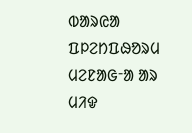ᱵᱟᱨᱭᱟ ᱯᱞᱮᱴᱯᱷᱚᱨᱢ ᱢᱮᱱᱟᱜᱼᱟ ᱟᱨ ᱢᱤᱫ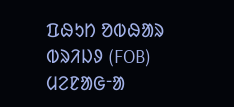ᱯᱷᱩᱴ ᱚᱵᱷᱟᱨ ᱵᱨᱤᱡᱽ (FOB) ᱢᱮᱱᱟᱜᱼᱟ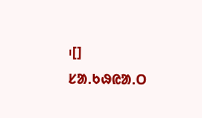᱾[]
ᱥᱟᱹᱠᱷᱭᱟᱹᱛ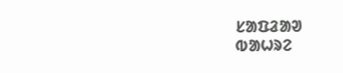ᱥᱟᱯᱲᱟᱣ
ᱵᱟᱦᱨᱮ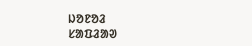ᱡᱚᱱᱚᱲ
ᱥᱟᱯᱲᱟᱣ